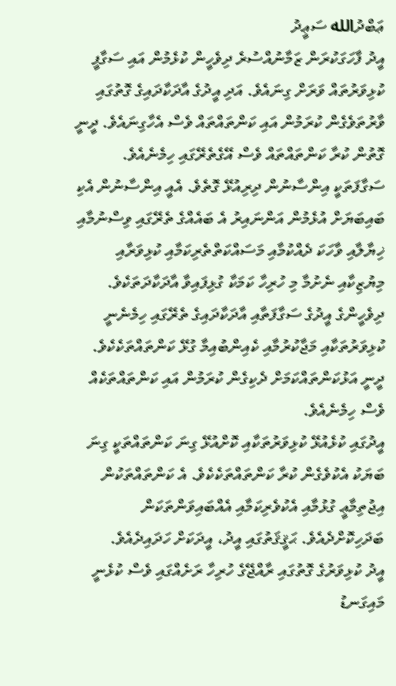ޢަބްދުالله ސަޢީދު
އީދު ފާހަގަކުރަން ޒަމާނުއްސުރެ ދިވެހީން ކުޅެމުން އައި ސަގާފީ ކުޅިވަރުތައް ވަރަށް ގިނައެވެ. އަދި އީދުގެ އާދަކާދައިގެ ގޮތުގައި ވާރުތަވެގެން ކުރަމުން އައި ކަންތައްތައް ވެސް އެހާގިނައެވެ. ދީނީ ގޮތުން ކުރާ ކަންތައްތައް ވެސް އޭގެތެރޭގައި ހިމެނެއެވެ.
ސަގާފަތަކީ އިންސާނުން ދިރިއުޅޭ ގޮތެވެ. އެއީ އިންސާނުން އެކި ބައިބަޔަށް އުޅެމުން އަންނައިރު އެ ބައެއްގެ ތެރޭގައި ވިސްނުމާއި ޚިޔާލާއި ވާހަކަ ދެއްކުމާއި މަސައްކަތްތެރިކަމާއި ކުޅިވަރާއި މިޔުޒިކާއި ނެށުމާ މި ހުރިހާ ކަމަކާ ގުޅިފައިވާ އާދަކާދަތަކެވެ.
ދިވެހީންގެ އީދުގެ ސަގާފަތާއި އާދަކާދައިގެ ތެރޭގައި ހިމެނެނީ ކުޅިވަރުތަކާއި މަޖާކުރުމާއި ކެއިންބުއިމާ ގުޅޭ ކަންތައްތަކެކެވެ. ދީނީ އަޅުކަންތައްކަމަށް ދެކިގެން ކުރަމުން އައި ކަންތައްތަކެއް ވެސް ހިމެނެއެވެ.
އީދުގައި ކުޅެއުޅޭ ކުޅިވަރުތަކާއި ކޮށްއުޅޭ ގިނަ ކަންތައްތަކީ ގިނަ ބަޔަކު އެކުވެގެން ކުރާ ކަންތައްތަކެކެވެ. އެ ކަންތައްތަކުން އިޖުތިމާޢީ ގުޅުމާއި އެކުވެރިކަމާއި އެއްބައިވަންތަކަން ބަދަހިކޮށްދެއެވެ. ޙަޤީޤަތުގައި އީދު، އީދަކަށް ހަދައިދެއެވެ.
އީދު ކުޅިވަރުގެ ގޮތުގައި ރާއްޖޭގެ ހުރިހާ ރަށެއްގައި ވެސް ކުޅެނީ މައިގަނޑު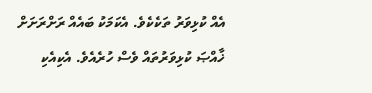އެއް ކުޅިވަރު ތަކެކެވެ. އެކަމަކު ބައެއް ރަށްރަށަށް ޚާއްޞަ ކުޅިވަރުތައް ވެސް ހުރެއެވެ. އެކިއެކި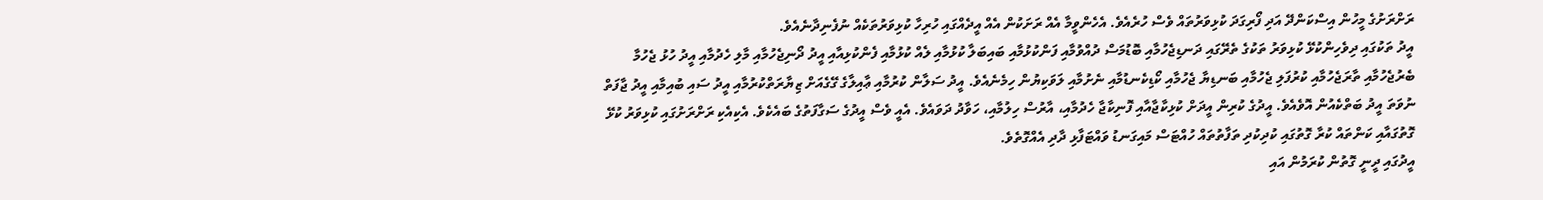ރަށްރަށުގެ މީހުން އިސްކަންދޭ އަދި ފޯރިގަދަ ކުޅިވަރުތައް ވެސް ހުރެއެވެ. އެހެންވީމާ އެއް ރަށަކުން އެއް އީދެއްގައި ހުރިހާ ކުޅިވަރުތަކެއް ނުފެނިދާނެއެވެ.
އީދު ތަކުގައި ދިވެހިންކުޅޭ ކުޅިވަރު ތަކުގެ ތެރޭގައި ދަނޑިޖެހުމާއި ބޮޑުމަސް ދުއްވުމާއި ފަންކުޅުމާއި ބައިބަލާ ކުޅުމާއި ލެއް ކުޅުމާއި ފެންކުޅިއާއި އީދު ދޯނިޖެހުމާއި މާލި ހެދުމާއި އީދު ހުޅު ޖެހުމާ ބެރުޖެހުމާއި ތާރަޖެހުމާއި ކުރުފަލި ޖެހުމާއި ބަނޑިޔާ ޖެހުމާއި ކޯޑިކެނޑުމާއި ނެށުމާއި ލަވަކިޔުން ހިމެނެއެވެ. އީދު ސަލާން ކުރުމާއި ޢާއިލާގެ ގޭގެއަށް ޒިޔާރަތްކުރުމާއި އީދު ސައި ބުއިމާއި އީދު ޖާފަތް ނުވަތަ އީދު ބަތްކެއުން އޮވެއެވެ. އީދުގެ ކުރިން އީދަށް ކުޅިކާޖާއާއި ފޮނިކާޖާ ހެދުމާއި، އާރުސް ހިލުމާއި، ހަވާދު ދަވައެވެ. އެއީ ވެސް އީދުގެ ސަގާފަތުގެ ބައެކެވެ. އެކިއެކި ރަށްރަށުގައި ކުޅިވަރު ކުޅޭ ގޮތުގައާއި ކަންތައް ކުރާ ގޮތުގައި ކުދިކުދި ތަފާތުތައް ހުއްޓަސް މައިގަނޑު ވައްޓަފާޅި ދާދި އެއްގޮތެވެ.
އީދުގައި ދީނީ ގޮތުން ކުރަމުން އައި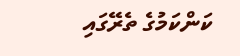ކަންކަމުގެ ތެރޭގައި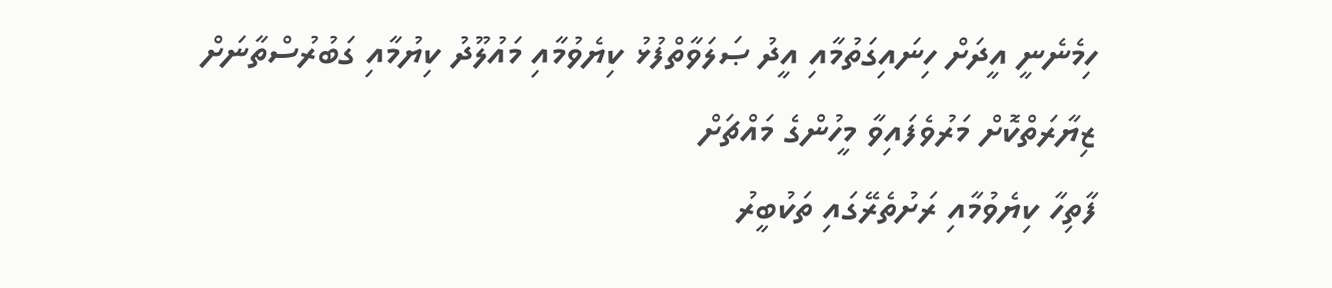ހިމެނެނީ އީދަށް ހިނައިގަތުމާއި އީދު ޞަލަވާތްފުޅު ކިޔެވުމާއި މައުލޫދު ކިޔުމާއި ގަބުރުސްތާނަށް ޒިޔާރަތްކޮށް މަރުވެފައިވާ މީހުންގެ މައްޗަށް
ފާތިހާ ކިޔެވުމާއި ރަށުތެރޭގައި ތަކުބީރު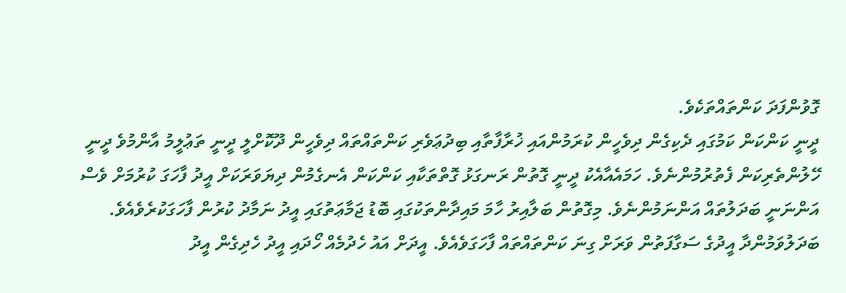ގޮވުންފަދަ ކަންތައްތަކެވެ.
ދީނީ ކަންކަން ކަމުގައި ދެކިގެން ދިވެހީން ކުރަމުންއައި ޚުރާފާތާއި ބިދުޢަވެރި ކަންތައްތައް ދިވެހީން ދޫކޮށްލީ ދީނީ ތަޢުލީމު އާންމުވެ ދީނީ ހޭލުންތެރިކަން ފެތުރުމުންނެވެ. ހަމައެއާއެކު ދީނީ ގޮތުން ރަނގަޅު ގޮތްތަކާއި ކަންކަން އެނގެމުން ދިޔަވަރަކަށް އީދު ފާހަގަ ކުރުމަށް ވެސް އަންނަނީ ބަދަލުތައް އަންނަމުންނެވެ. މިގޮތުން ބަލާއިރު ހާމަ މައިދާންތަކުގައި ބޮޑު ޖަމާޢަތުގައި އީދު ނަމާދު ކުރުން ފާހަގަކުރެވެއެވެ.
ބަދަލުވަމުންދާ އީދުގެ ސަގާފަތުން ވަރަށް ގިނަ ކަންތައްތައް ފާހަގަވެއެވެ. އީދަށް އައު ހެދުމެއް ހޯދައި އީދު ހެދިގެން އީދު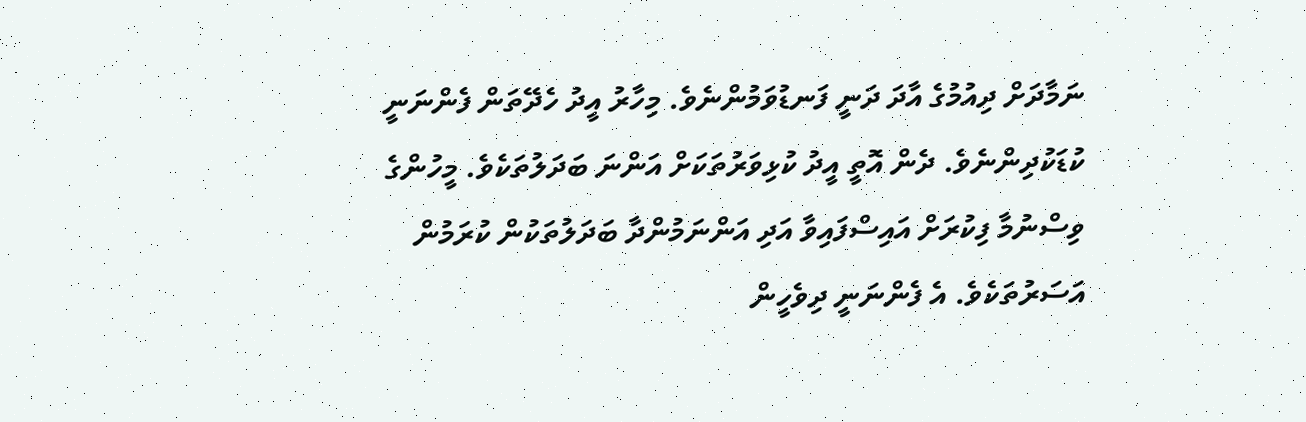ނަމާދަށް ދިއުމުގެ އާދަ ދަނީ ފަނޑުވަމުންނެވެ. މިހާރު އީދު ހެދޭތަން ފެންނަނީ ކުޑަކުދިންނެވެ. ދެން އޮތީ އީދު ކުޅިވަރުތަކަށް އަންނަ ބަދަލުތަކެވެ. މީހުންގެ ވިސްނުމާ ފިކުރަށް އައިސްފައިވާ އަދި އަންނަމުންދާ ބަދަލުތަކުން ކުރަމުން އަސަރުތަކެވެ. އެ ފެންނަނީ ދިވެހީން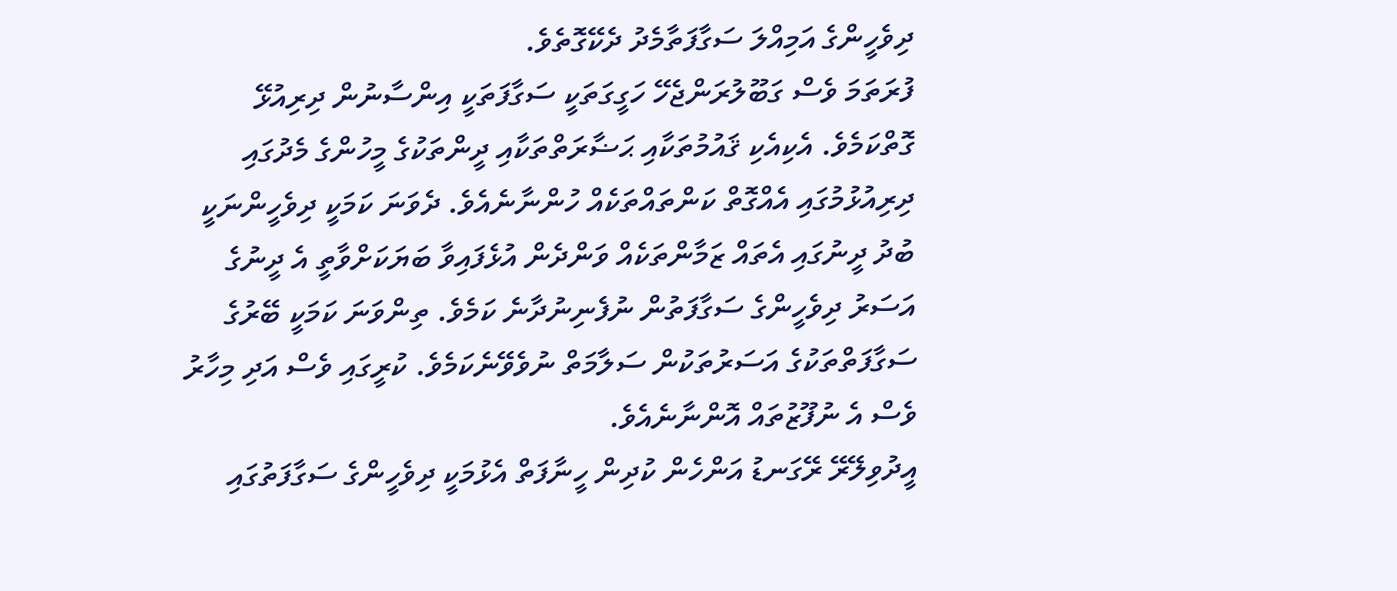ދިވެހީންގެ އަމިއްލަ ސަގާފަތާމެދު ދެކޭގޮތެވެ.
ފުރަތަމަ ވެސް ގަބޫލުރަންޖެހޭ ހަގީގަތަކީ ސަގާފަތަކީ އިންސާނުން ދިރިއުޅޭ ގޮތްކަމެވެ. އެކިއެކި ޤައުމުތަކާއި ޙަޟާރަތްތަކާއި ދީންތަކުގެ މީހުންގެ މެދުގައި ދިރިއުޅުމުގައި އެއްގޮތް ކަންތައްތަކެއް ހުންނާނެއެވެ. ދެވަނަ ކަމަކީ ދިވެހީންނަކީ ބުދު ދީނުގައި އެތައް ޒަމާންތަކެއް ވަންދެން އުޅެފައިވާ ބަޔަކަށްވާތީ އެ ދީނުގެ އަސަރު ދިވެހީންގެ ސަގާފަތުން ނުފެނިނުދާނެ ކަމެވެ. ތިންވަނަ ކަމަކީ ބޭރުގެ ސަގާފަތްތަކުގެ އަސަރުތަކުން ސަލާމަތް ނުވެވޭނެކަމެވެ. ކުރީގައި ވެސް އަދި މިހާރު ވެސް އެ ނުފޫޒުތައް އޮންނާނެއެވެ.
އީދުވިލޭރޭ ރޭގަނޑު އަންހެން ކުދިން ހީނާފަތް އެޅުމަކީ ދިވެހީންގެ ސަގާފަތުގައި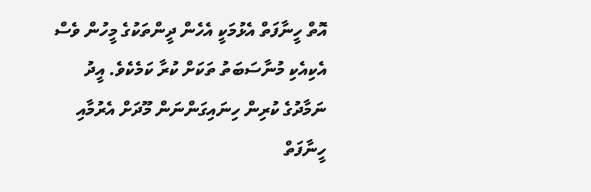އޮތް ހީނާފަތް އެޅުމަކީ އެހެން ދީންތަކުގެ މީހުން ވެސް އެކިއެކި މުނާސަބަތު ތަކަށް ކުރާ ކަމެކެވެ. އީދު ނަމާދުގެ ކުރިން ހިނައިގަންނަން މޫދަށް އެރުމާއި ހީނާފަތް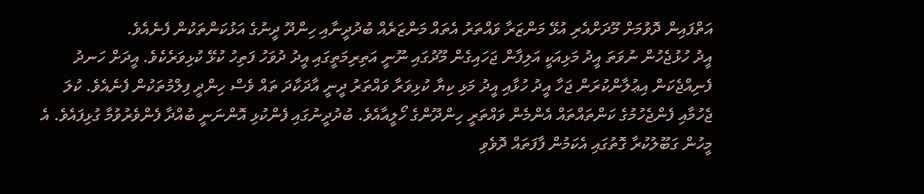އަތްފައިން ދޮވުމަށް މޫދަށްއެރި އުޅޭ މަންޒަރާ ވައްތަރު އެތައް މަންޒަރެއް ބުދުދީނާއި ހިންދޫ ދީނުގެ އަޅުކަންތަކުން ފެނެއެވެ.
އީދު ހުޅުޖެހުން ނުވަތަ އީދު މަޅިއަކީ އަލިފާން ޖަހައިގެން މޫދުގައި ނޫނީ އަތިރިމަތީގައި އީދު ދުވަހު ފަތިހު ކުޅޭ ކުޅިވަރެކެވެ. އީދަށް ހަނދު ފެނިއްޖެކަން އިޢުލާންކުރަން ޖަހާ އީދު ހުޅާއި އީދު މަޅި ކިޔާ ކުޅިވަރާ ވައްތަރު ދީނީ އާދަކާދަ ތައް ވެސް ހިންދީ ފިލްމުތަކުން ފެނެއެވެ. ކުލަ ޖެހުމާއި ފެންޖެހުމުގެ ކަންތައްތައް އެންމެން ވައްތަރީ ހިންދޫންގެ ހޯލީއާއެވެ. ބުދުދީނުގައި ފެންކުޅި އޮންނަނީ ބުއްދާ ފެންވެރުވުމާ ގުޅިފައެވެ. އެ މީހުން ގަބޫލުކުރާ ގޮތުގައި އެކަމުން ފާފަތައް ދޮވެވި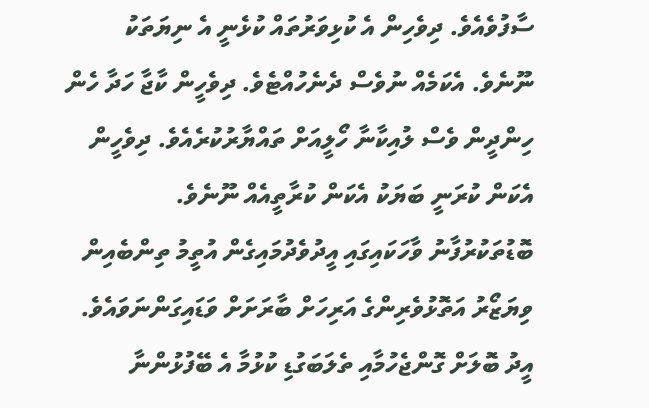ސާފުވެއެވެ. ދިވެހިން އެ ކުޅިވަރުތައް ކުޅެނީ އެ ނިޔަތަކު ނޫނެވެ. އެކަމެއް ނުވެސް ދެނެހުއްޓެވެ. ދިވެހީން ކާޖާ ހަދާ ހެން ހިންދީން ވެސް ލުއިކާނާ ހޯލީއަށް ތައްޔާރުކުރެއެވެ. ދިވެހީން އެކަން ކުރަނީ ބަޔަކު އެކަން ކުރާތީއެއް ނޫނެވެ.
ބޮޑުތަކުރުފާނު ވާހަކައިގައި އީދުވެދުމައިގެން އުތީމު ތިންބެއިން ވިޔަޒޯރު އަތޮޅުވެރިންގެ އަރިހަށް ބާރަށަށް ވަޑައިގަންނަވައެވެ. އީދު ބޮލަށް ގޮންޖެހުމާއި ތެލަބަގުޑި ކުޅުމާ އެ ބޭފުޅުންނާ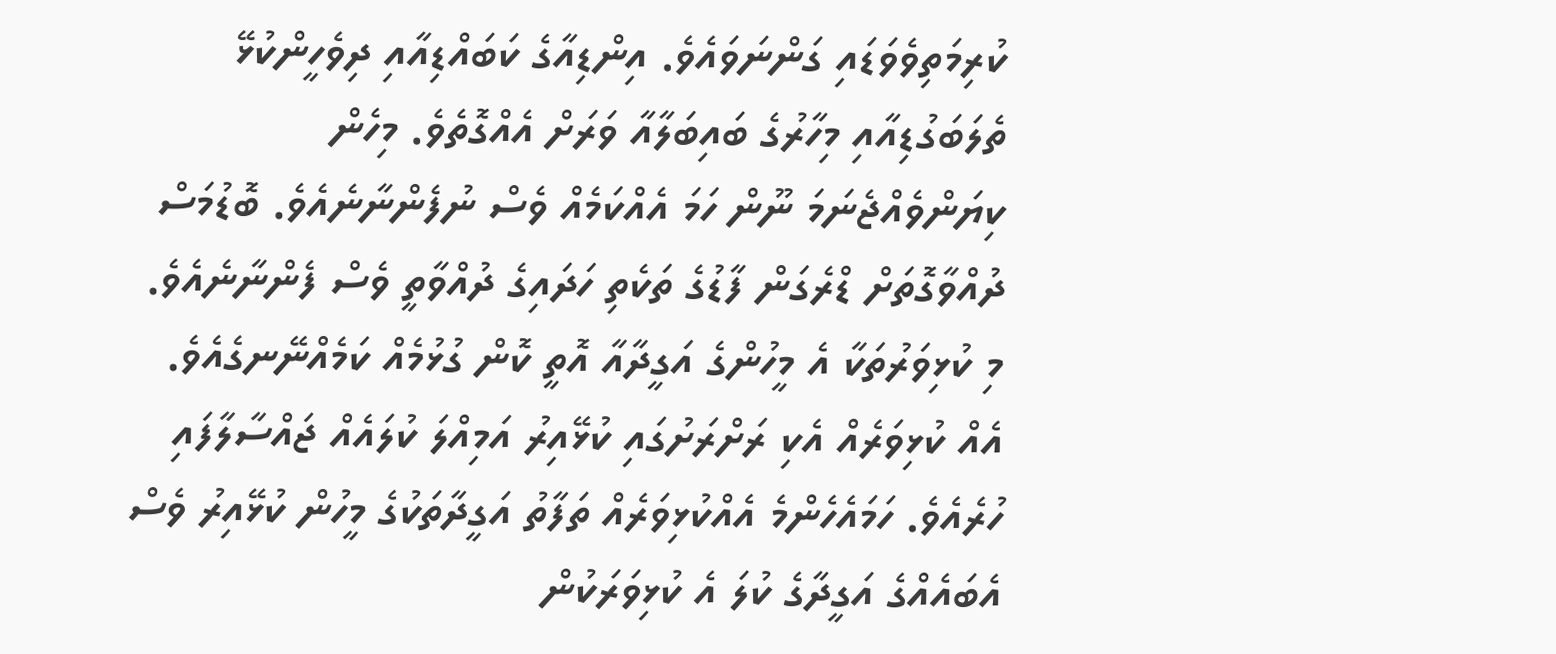ކުރިމަތިވެވަޑައި ގަންނަވައެވެ. އިންޑިއާގެ ކަބައްޑިއާއި ދިވެހީންކުޅޭ ތެލަބަގުޑިއާއި މިހާރުގެ ބައިބަލާއާ ވަރަށް އެއްގޮތެވެ. މިހެން ކިޔަންވެއްޖެނަމަ ނޫން ހަމަ އެއްކަމެއް ވެސް ނުފެންނާނެއެވެ. ބޮޑުމަސް ދުއްވާގޮތަށް ޑްރެގަން ފާޑުގެ ތަކެތި ހަދައިގެ ދުއްވާތީ ވެސް ފެންނާނެއެވެ. މި ކުޅިވަރުތަކާ އެ މީހުންގެ އަގީދާއާ އޮތީ ކޮން ގުޅުމެއް ކަމެއްނޭނގެއެވެ. އެއް ކުޅިވަރެއް އެކި ރަށްރަށުގައި ކުޅޭއިރު އަމިއްލަ ކުލައެއް ޖައްސާލާފައި ހުރެއެވެ. ހަމައެހެންމެ އެއްކުޅިވަރެއް ތަފާތު އަގީދާތަކުގެ މީހުން ކުޅޭއިރު ވެސް އެބައެއްގެ އަގީދާގެ ކުލަ އެ ކުޅިވަރަކުން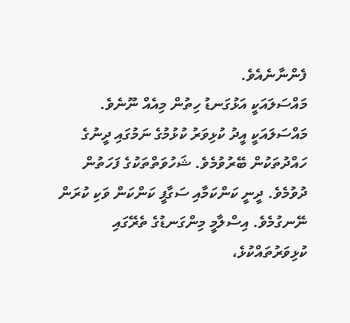ފެންނާނެއެވެ.
މައްސަލައަކީ އަޅުގަނޑު ހިތުން މިއެއް ނޫނެވެ. މައްސަލައަކީ އީދު ކުޅިވަރު ކުޅުމުގެ ނަމުގައި ދީނުގެ ހައްދުތަކުން ބޭރުވުމެވެ. ޝަހުވަތްތަކުގެ ފަހަތުން ދުވުމެވެ. ދީނީ ކަންކަމާއި ސަގާފީ ކަންކަން ވަކި ކުރަން ނޭނގުމެވެ. އިސްލާމީ މިންގަނޑުގެ ތެރޭގައި ކުޅިވަރުތައްކުޅެ،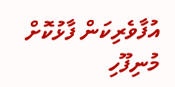އުފާވެރިކަން ފާޅުކޮށް މުނިފޫހި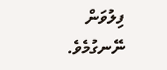ފިލުވަން ނޭނގުމެވެ.